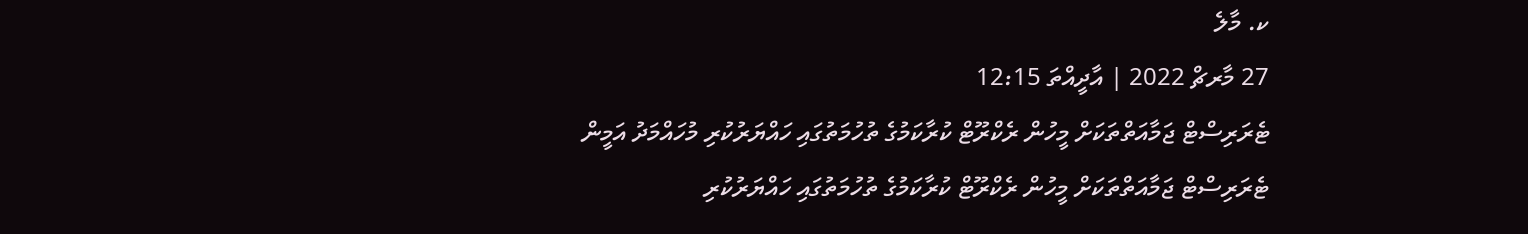ކ. މާލެ
27 މާރޗް 2022 | އާދީއްތަ 12:15
ޓެރަރިސްޓް ޖަމާއަތްތަކަށް މީހުން ރެކްރޫޓް ކުރާކަމުގެ ތުހުމަތުގައި ހައްޔަރުކުރި މުހައްމަދު އަމީން
ޓެރަރިސްޓް ޖަމާއަތްތަކަށް މީހުން ރެކްރޫޓް ކުރާކަމުގެ ތުހުމަތުގައި ހައްޔަރުކުރި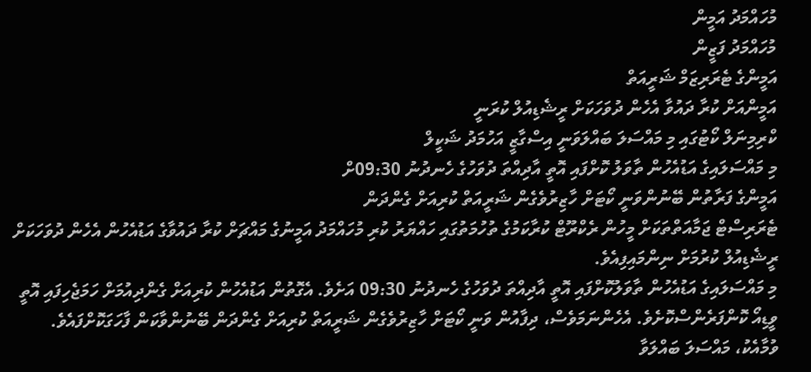މުހައްމަދު އަމީން
މުހައްމަދު ފަޒީން
އަމީންގެ ޓެރަރިޒަމް ޝަރީއަތް
އަމީންއަށް ކުރާ ދައުވާ އެހެން ދުވަހަކަށް ރީޝެޑިއުލް ކުރަނީ
ކްރިމިނަލް ކޯޓުގައި މި މައްސަލަ ބައްލަވަނީ އިސްގާޒީ އަހުމަދު ޝަކީލް
މި މައްސަލައިގެ އަޑުއެހުން ތާވަލު ކޮށްފައި އޮތީ އާދިއްތަ ދުވަހުގެ ހެނދުނު 09:30ށް
އަމީންގެ ފަރާތުން ބޭނުންވަނީ ކޯޓަށް ހާޒިރުވެގެން ޝަރީއަތް ކުރިއަށް ގެންދަން
ޓެރަރިސްޓް ޖަމާއަތްތަކަށް މީހުން ރެކްރޫޓް ކުރާކަމުގެ ތުހުމަތުގައި ހައްޔަރު ކުރި މުހައްމަދު އަމީނުގެ މައްޗަށް ކުރާ ދައުވާގެ އަޑުއެހުން އެހެން ދުވަހަކަށް ރީޝެޑިއުލް ކުރުމަށް ނިންމައިފިއެވެ.
މި މައްސަލައިގެ އަޑުއެހުން ތާވަލުކޮށްފައި އޮތީ އާދިއްތަ ދުވަހުގެ ހެނދުނު 09:30 އަށެވެ. އެގޮތުން އަޑުއެހުން ކުރިއަށް ގެންދިއުމަށް ހަމަޖެހިފައި އޮތީ ވީޑިއޯ ކޮންފަރެންސްކޮށެވެ. އެހެންނަމަވެސް، ދިފާއުން ވަނީ ކޯޓަށް ހާޒިރުވެގެން ޝަރީއަތް ކުރިއަށް ގެންދަން ބޭނުންވާކަން ފާހަގަކޮށްފައެވެ. ވުމާއެކު، މައްސަލަ ބައްލަވާ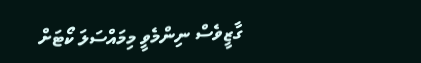ގާޒީވެސް ނިންމެވީ މިމައްސަލަ ކޯޓަށް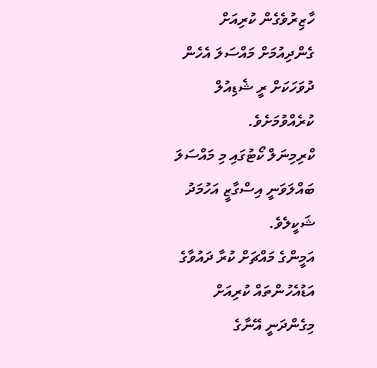ހާޒިރުވެގެން ކުރިއަށް ގެންދިއުމަށް މައްސަލަ އެހެން ދުވަހަކަށް ރީ ޝެޑިއުލް ކުރެއްވުމަށެވެ.
ކްރިމިނަލް ކޯޓުގައި މި މައްސަލަ ބައްލަވަނީ އިސްގާޒީ އަހުމަދު ޝަކީލެވެ.
އަމީންގެ މައްޗަށް ކުރާ ދައުވާގެ އަޑުއެހުންތައް ކުރިއަށް މިގެންދަނީ އޭނާގެ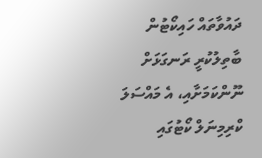ދައުވާތައް ހައިކޯޓުން ބާތިލުކުރީ ރަނގަޅަށް ނޫންކަމަށާއި، އެ މައްސަލަ ކްރިމިނަލް ކޯޓުގައި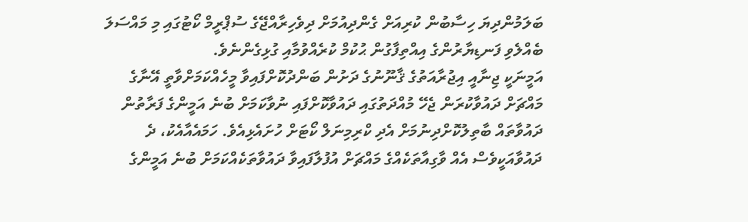ބަލަމުންދިޔަ ހިސާބުން ކުރިއަށް ގެންދިއުމަށް ދިވެހިރާއްޖޭގެ ސުޕްރީމް ކޯޓުގައި މި މައްސަލަ ބެއްލެވި ފަނޑިޔާރުންގެ އިއްތިފާގުން ޙުކުމް ކުރެއްވުމާއި ގުޅިގެންނެވެ.
އަމީނަކީ ޖިނާއީ އިޖުރާއަތުގެ ޤާނޫނުގެ ދަށުން ބަންދުކޮށްފައިވާ މީހެއްކަމަށްވާތީ އޭނާގެ މައްޗަށް ދައުވާކުރަން ޖެހޭ މުއްދަތުގައި ދައުވާކޮށްފައި ނުވާކަމަށް ބުނެ އަމީންގެ ފަރާތުން ދައުވާތައް ބާތިލުކޮށްދިނުމަށް އެދި ކްރިމިނަލް ކޯޓަށް ހުށައެޅިއެވެ. ހަމައެއާއެކު، ދެ ދައުވާއަކީވެސް އެއް ވާގިއާތަކެއްގެ މައްޗަށް އުފުލާފައިވާ ދައުވާތަކެއްކަމަށް ބުނެ އަމީންގެ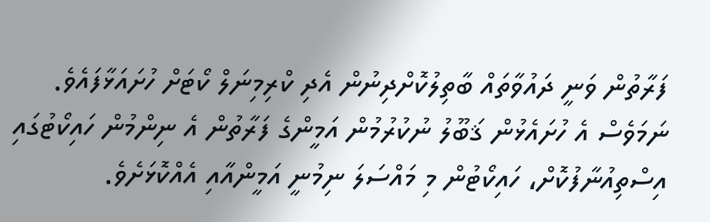ފަރާތުން ވަނީ ދައުވާތައް ބާތިލުކޮށްދިނުން އެދި ކްރިމިނަލް ކޯޓަށް ހުށައަޅާފައެވެ.
ނަމަވެސް އެ ހުށައެޅުން ޤަބޫލު ނުކުރުމުން އަމީންގެ ފަރާތުން އެ ނިންމުން ހައިކޯޓުގައި އިސްތިއުނާފުކޮށް، ހައިކޯޓުން މި މައްސަލަ ނިމުނީ އަމީންއާއި އެއްކޮޅަށެވެ.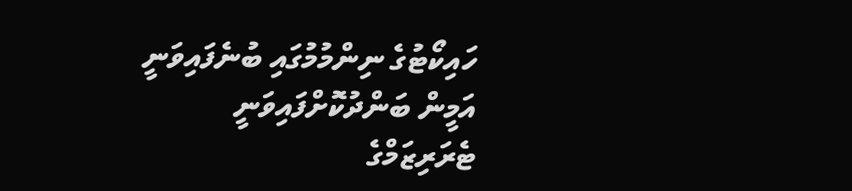ހައިކޯޓުގެ ނިންމުމުގައި ބުނެފައިވަނީ އަމީން ބަންދުކޮށްފައިވަނީ ޓެރަރިޒަމްގެ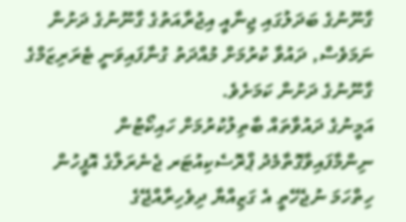ގާނޫނުގެ ބަދަލުގައި ޖިނާއީ އިޖުރާއަތުގެ ގާނޫނުގެ ދަށުން ނަމަވެސް, ދައުވާ ކުރުމަށް މުއްދަތު ގުނާފައިވަނީ ޓެރަރިޒަމްގެ ގާނޫނުގެ ދަށުން ކަމަށެވެ.
އަމީނުގެ ދައުވާތައް ބާތިލުކުރުމަށް ހައިކޯޓުން ނިންމާފައިވާގޮތާމެދު ޕްރޮސެކިއުޓަރ ޖެނެރަލްގެ އޮފީހުން ހިތްހަމަ ނުޖެހޭތީ އެ ގަޒިއްޔާ ދިވެހިރާއްޖޭގެ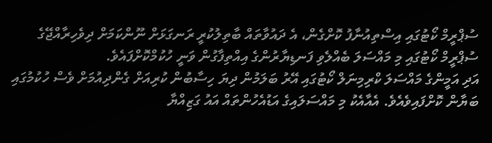ސުޕްރީމް ކޯޓުގައި އިސްތިއުނާފު ކޮށްގެން، އެ ދައުވާތައް ބާތިލުކުރީ ރަނގަޅަށް ނޫންކަމަށް ދިވެހިރާއްޖޭގެ ސުޕްރީމް ކޯޓުގައި މި މައްސަލަ ބެއްލެވި ފަނޑިޔާރުންގެ އިއްތިފާގުން ވަނީ ހުކުމްކޮށްފައެވެ.
އަދި އަމީންގެ މައްސަލަ ކްރިމިނަލް ކޯޓުގައި އޭރު ބަލަމުން ދިޔަ ހިސާބުން ކުރިއަށް ގެންދިއުމަށް ވެސް ހުކުމުގައި ބަޔާން ކޮށްފައިވެއެވެ. އެއާއެކު މި މައްސަލައިގެ އަޑުއެހުންތައް އައު ގަޒިއްޔާ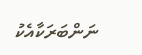ނަންބަރަކާއެކު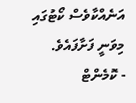އަނެއްކާވެސް ކޯޓުގައި މިވަނީ ފަށާފައެވެ.
- ކޮމެންޓް